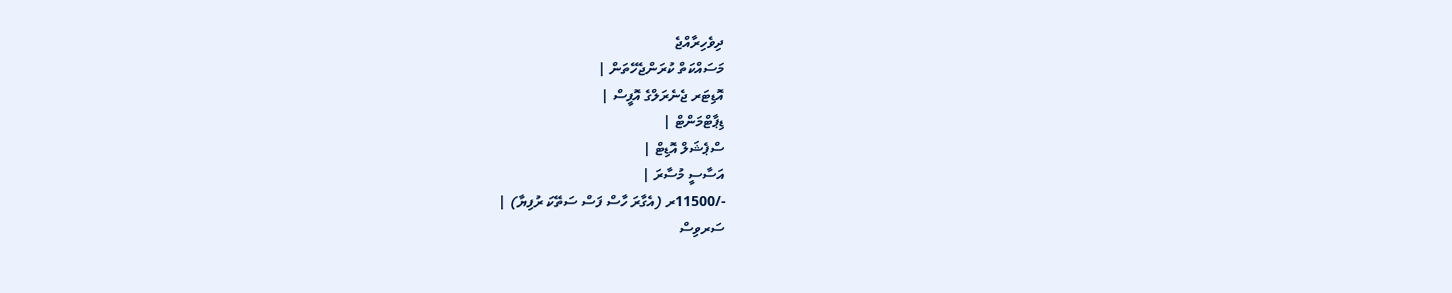ދިވެހިރާއްޖެ
މަސައްކަތް ކުރަންޖެހޭތަން |
އޮޑިޓަރ ޖެނެރަލްގެ އޮފީސް |
ޑިޕާޓްމަންޓް |
ސްޕެޝަލް އޮޑިޓް |
އަސާސީ މުސާރަ |
-/11500ރ (އެގާރަ ހާސް ފަސް ސަތޭކަ ރުފިޔާ) |
ސަރވިސް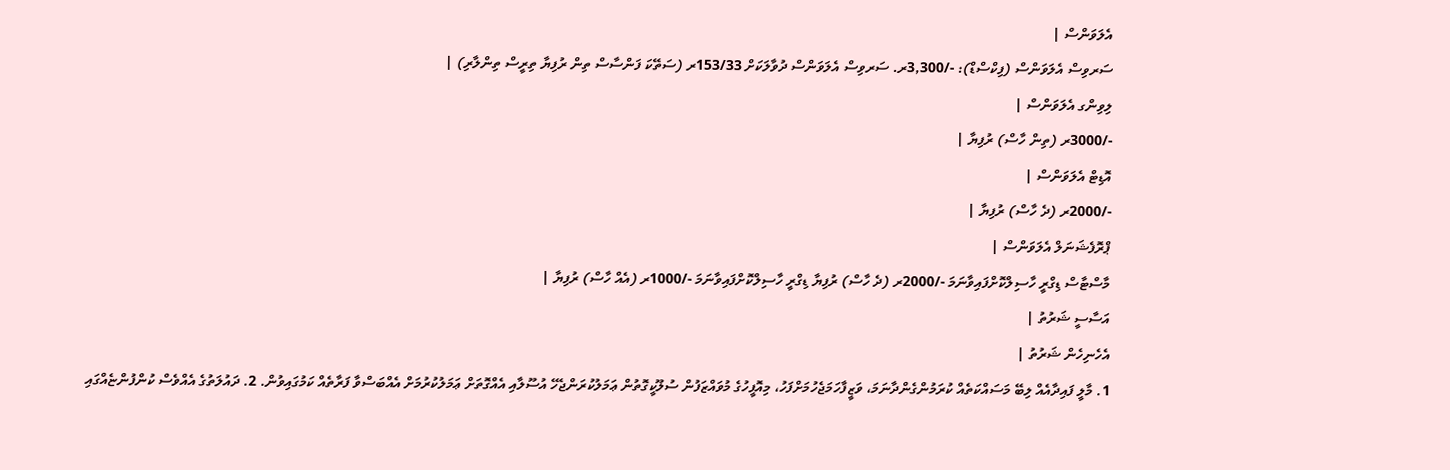އެލަވަންސް |
ސަރވިސް އެލަވަންސް (ފިކްސްޑް): -/3,300ރ. ސަރވިސް އެލަވަންސް ދުވާލަކަށް 153/33ރ (ސަތޭކަ ފަންސާސް ތިން ރުފިޔާ ތިރީސް ތިންލާރި) |
ލިވިންގ އެލަވަންސް |
-/3000ރ (ތިން ހާސް) ރުފިޔާ |
އޮޑިޓް އެލަވަންސް |
-/2000ރ (ދެ ހާސް) ރުފިޔާ |
ޕްރޮފެޝަނަލް އެލަވަންސް |
މާސްޓާސް ޑިގްރީ ހާސިލްކޮށްފައިވާނަމަ -/2000ރ (ދެ ހާސް) ރުފިޔާ ޑިގްރީ ހާސިލްކޮށްފައިވާނަމަ -/1000ރ (އެއް ހާސް) ރުފިޔާ |
އަސާސީ ޝަރުތު |
އެހެނިހެން ޝަރުތު |
1. މާލީ ފައިދާއެއް ލިބޭ މަސައްކަތެއް ކުރަމުންގެންދާނަމަ، ވަޒީފާހަމަޖެހުމަށްފަހު، މިއޮފީހުގެ މުވައްޒަފުން ސުލޫކީގޮތުން ޢަމަލުކުރަންޖެހޭ އުސޫލާއި އެއްގޮތަށް ޢަމަލުކުރުމަށް އެއްބަސްވާ ފަރާތެއް ކަމުގައިވުން. 2. ދައުލަތުގެ އެއްވެސް ކުންފުންޏެއްގައި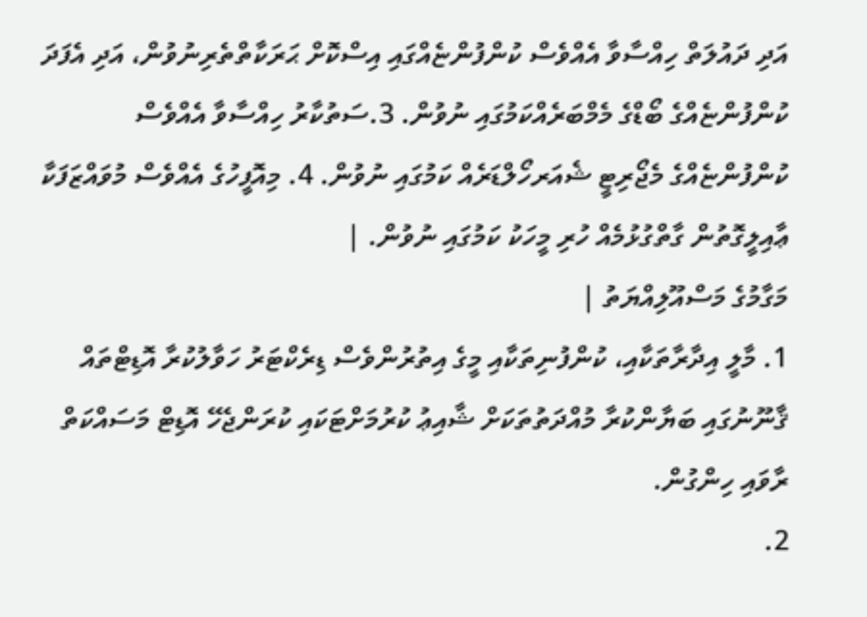އަދި ދައުލަތް ހިއްސާވާ އެއްވެސް ކުންފުންޏެއްގައި އިސްކޮށް ޙަރަކާތްތެރިނުވުން، އަދި އެފަދަ ކުންފުންޏެއްގެ ބޯޑްގެ މެމްބަރެއްކަމުގައި ނުވުން. 3.ސަތުކާރު ހިއްސާވާ އެއްވެސް ކުންފުންޏެއްގެ މެޖޯރިޓީ ޝެއަރހޯލްޑަރެއް ކަމުގައި ނުވުން. 4. މިއޮފީހުގެ އެއްވެސް މުވައްޒަފަކާ ޢާއިލީގޮތުން ގާތްގުޅުމެއް ހުރި މީހަކު ކަމުގައި ނުވުން. |
މަގާމުގެ މަސްއޫލިއްޔަތު |
1. މާލީ އިދާރާތަކާއި، ކުންފުނިތަކާއި މީގެ އިތުރުންވެސް ޑިރެކްޓަރު ހަވާލުކުރާ އޮޑިޓްތައް ޤާނޫނުގައި ބަޔާންކުރާ މުއްދަތުތަކަށް ޝާއިޢު ކުރުމަށްޓަކައި ކުރަންޖެހޭ އޮޑިޓް މަސައްކަތް ރާވައި ހިންގުން.
2.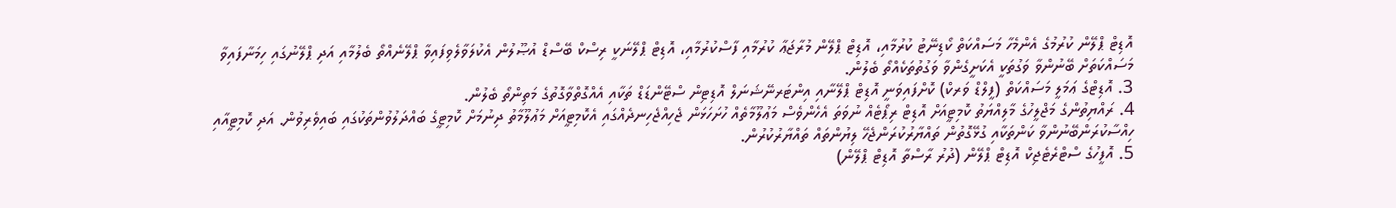އޮޑިޓް ޕްލޭން ކުރުމުގެ އެންމެހާ މަސައްކަތް ކޯޑިނޭޓު ކުރުމާއި، އޮޑިޓް ޕްލޭން މުރާޖަޢާ ކުރުމާއި ފާސްކުރުމާއި، އޮޑިޓް ޕްލޭނަކީ ރިސްކް ބޭސްޑް އުޞޫލުން އެކުލަވާލެވިފައިވާ ޕްލޭނެއްތޯ ބެލުމާއި އަދި ޕްލޭނުގައި ހިމަނާފައިވާ މަސައްކަތަށް ބޭނުންވާ ވަގުތަކީ އެކަށީގެންވާ ވަގުތުތަކެއްތޯ ބެލުން.
3. އޮޑިޓްގެ ޢަމަލީ މަސައްކަތް (ފީލްޑް ވަރކް) ކޮށްފައިވަނީ އޮޑިޓް ޕްލޭނާއި އިންޓަރނޭޝަނަލް އޮޑިޓިން ސްޓޭންޑަޑް ތަކާއި އެއްގޮތްވާގޮތުގެ މަތިންތޯ ބެލުން.
4. ރައްޔިތުންގެ މަޖްލީހުގެ މާލިއްޔަތު ކޮމިޓީއަށް އޮޑިޓް ރިޕޯޓެއް ނުވަތަ އެހެންވެސް މަޢުލޫމާތެއް ހުށަހަޅަން ޖެހިއްޖެހިނދެއްގައި އެކޮމިޓީއަށް މަޢުލޫމާތު ދިނުމަށް ކޮމިޓީގެ ބައްދަލުވުންތަކުގައި ބައިވެރިވުން. އަދި ކޮމިޓީއާއި ހިއްސާކުރަންބޭނުންވާ ކަންތަކާއި ގުޅޭގޮތުން ތައްޔާރުކުރަންޖެހޭ ލިޔުންތައް ތައްޔާރުކުރުން.
5. އޮފީހުގެ ސްޓްރެޓެޖިކް އޮޑިޓް ޕްލޭން (ދުރު ރާސްތާ އޮޑިޓް ޕްލޭން)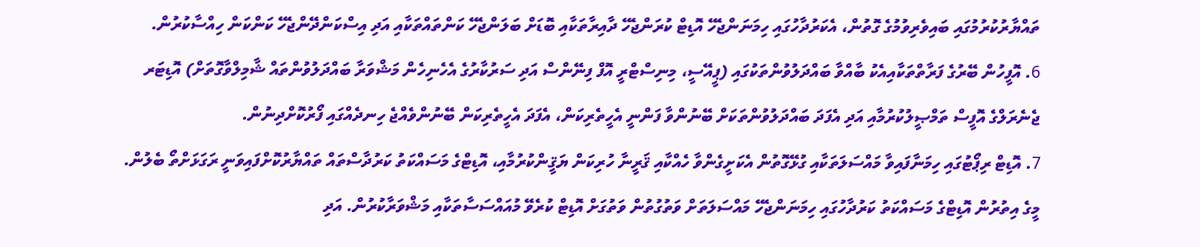ތައްޔާރުކުރުމުގައި ބައިވެރިވުމުގެ ގޮތުން، އެކަރުދާހުގައި ހިމަނަންޖެހޭ އޮޑިޓް ކުރަންޖެހޭ ދާއިރާތަކާއި ބޮޑަށް ބަލަންޖެހޭ ކަންތައްތަކާއި އަދި އިސްކަންދޭންޖެހޭ ކަންކަން ހިއްސާކުރުން.
6. އޮފީހުން ބޭރުގެ ފަރާތްތަކާއިއެކު ބާއްވާ ބައްދަލުވުންތަކުގައި (ޕީއޭސީ، މިނިސްޓްރީ އޮފް ފިނޭންސް އަދި ސަރުކާރުގެ އެހެނިހެން މަޝްވަރާ ބައްދަލުވުންތައް ޝާމިލްވާގޮތަށް) އޮޑިޓަރ ޖެނެރަލްގެ އޮފީސް ތަމްޞީލުކުރުމާއި އަދި އެފަދަ ބައްދަލުވުންތަކަށް ބޭނުންވާ ފަންނީ އެހީތެރިކަން، އެފަދަ އެހީތެރިކަން ބޭނުންވެއްޖެ ހިނދެއްގައި ފޯރުކޮށްދިނުން.
7. އޮޑިޓް ރިޕޯޓުގައި ހިމަނާފައިވާ މައްސަލަތަކާއި ގުޅޭގޮތުން އެކަށީގެންވާ ހެއްކާއި ޤަރީނާ ހުރިކަން ޔަޤީންކުރުމާއި، އޮޑިޓްގެ މަސައްކަތު ކަރުދާސްތައް ތައްޔާރުކޮށްފައިވަނީ ރަގަޅަށްތޯ ބެލުން. މީގެ އިތުރުން އޮޑިޓްގެ މަސައްކަތު ކަރުދާހުގައި ހިމަނަންޖެހޭ މައްސަލަތަށް ވަތުގުތުން ވަތުގަށް އޮޑިޓް ކުރެވޭ މުއައްސަސާތަކާއި މަޝްވަރާކުރުން. އަދި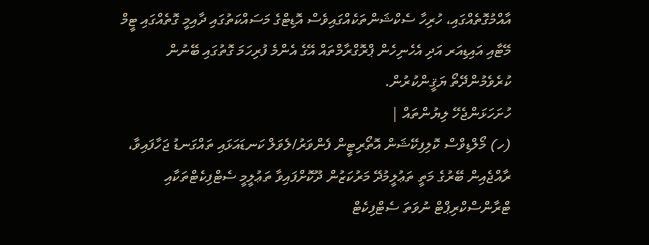އާއްމުގޮތެއްގައި، ހުރިހާ ސެކްޝަންތަކެއްގައިވެސް އޮޑިޓްގެ މަސައްކަތުގައި ދާއިމީ ގޮތެއްގައި ޓީމް މޭޓާއި އައިޑިއަރ އަދި އެހެނިހެން ޕްރޮގްރާމްތައް އޭގެ އެންމެ ފުރިހަމަ ގޮތުގައި ބޭނުން ކުރެވެމުންދޭތޯ ޔަޤީންކުރުން.
ހުށަހަޅަންޖެހޭ ލިޔުންތައް |
(ހ) މޯލްޑިވްސް ކޮލިފިކޭޝަން އޮތޯރިޓީން ފެންވަރު/ލެވަލް ކަނޑައަޅައި ތައްގަނޑު ޖަހާފައިވާ، ރާއްޖެއިން ބޭރުގެ މަތީ ތަޢުލީމުދޭ މަރުކަޒުން ދޫކޮށްފައިވާ ތަޢުލީމީ ސެޓްފިކެޓްތަކާއި ޓްރާންސްކްރިޕްޓް ނުވަތަ ސެޓްފިކެޓް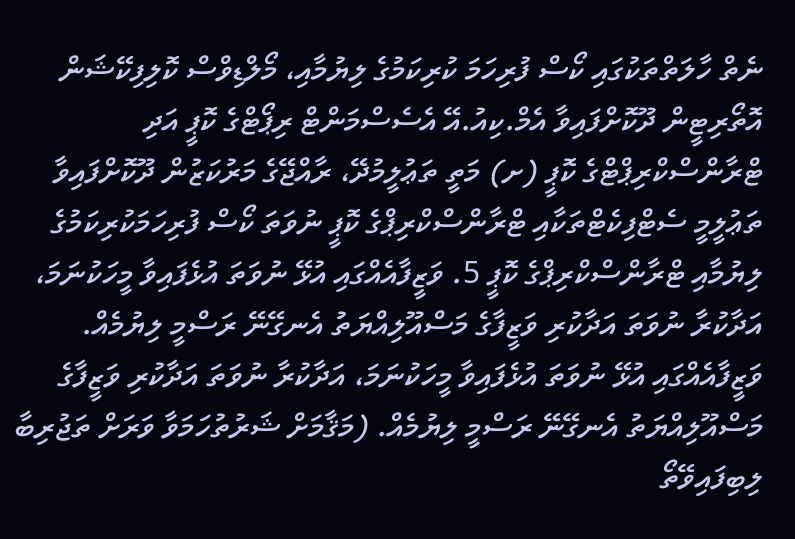ނެތް ހާލަތްތަކުގައި ކޯސް ފުރިހަމަ ކުރިކަމުގެ ލިޔުމާއި، މޯލްޑިވްސް ކޮލިފިކޭޝަން އޮތޯރިޓީން ދޫކޮށްފައިވާ އެމް.ކިއު.އޭ އެސެސްމަންޓް ރިޕޯޓްގެ ކޮޕީ އަދި ޓްރާންސްކްރިޕްޓްގެ ކޮޕީ (ށ) މަތީ ތަޢުލީމުދޭ، ރާއްޖޭގެ މަރުކަޒުން ދޫކޮށްފައިވާ ތަޢުލީމީ ސެޓްފިކެޓްތަކާއި ޓްރާންސްކްރިޕްގެ ކޮޕީ ނުވަތަ ކޯސް ފުރިހަމަކުރިކަމުގެ ލިޔުމާއި ޓްރާންސްކްރިޕްގެ ކޮޕީ 5. ވަޒީފާއެއްގައި އުޅޭ ނުވަތަ އުޅެފައިވާ މީހަކުނަމަ، އަދާކުރާ ނުވަތަ އަދާކުރި ވަޒީފާގެ މަސްއޫލިއްޔަތު އެނގޭނޭ ރަސްމީ ލިޔުމެއް. ވަޒީފާއެއްގައި އުޅޭ ނުވަތަ އުޅެފައިވާ މީހަކުނަމަ، އަދާކުރާ ނުވަތަ އަދާކުރި ވަޒީފާގެ މަސްއޫލިއްޔަތު އެނގޭނޭ ރަސްމީ ލިޔުމެއް. (މަޤާމަށް ޝަރުތުހަމަވާ ވަރަށް ތަޖުރިބާ ލިބިފައިވޭތޯ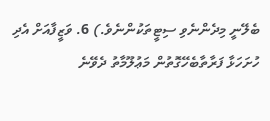ބެލޭނީ މިދެންނެވި ސިޓީތަކުންނެވެ.) 6. ވަޒީފާއަށް އެދި ހުށަހަޅާ ފަރާތާބެހޭގޮތުން މަޢުލޫމާތު ދެވޭނެ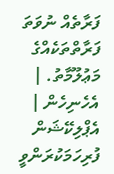ފަރާތެއް ނުވަތަ ފަރާތްތަކެއްގެ މަޢުލޫމާތު. |
އެހެނިހެން |
އެޕްލިކޭޝަން ފުރިހަމަކުރަންވީ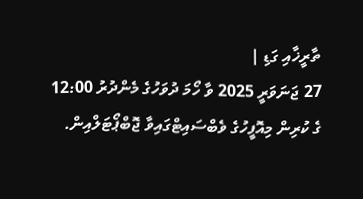ތާރީޚާއި ގަޑި |
27 ޖަނަވަރީ 2025 ވާ ހޯމަ ދުވަހުގެ މެންދުރު 12:00 ގެ ކުރިން މިއޮފީހުގެ ވެބްސައިޓްގައިވާ ޖޮބްޕޯޓަލްއިން.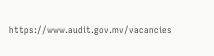https://www.audit.gov.mv/vacancies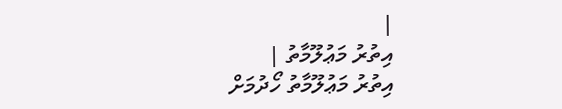|
އިތުރު މަޢުލޫމާތު |
އިތުރު މަޢުލޫމާތު ހޯދުމަށް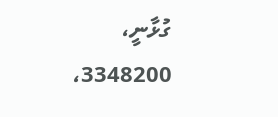ގުޅާނީ، 3348200،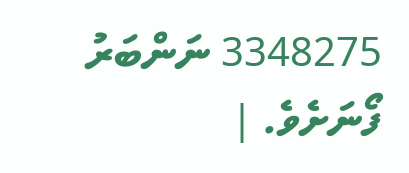3348275 ނަންބަރު ފޯނަށެވެ. |